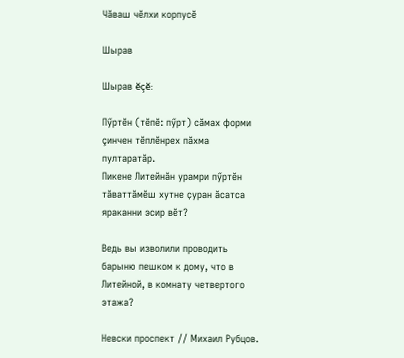Чӑваш чӗлхи корпусӗ

Шырав

Шырав ĕçĕ:

Пӳртӗн (тĕпĕ: пӳрт) сăмах форми çинчен тĕплĕнрех пăхма пултаратăр.
Пикене Литейнӑн урамри пӳртӗн тӑваттӑмӗш хутне ҫуран ӑсатса яраканни эсир вӗт?

Ведь вы изволили проводить барыню пешком к дому, что в Литейной, в комнату четвертого этажа?

Невски проспект // Михаил Рубцов.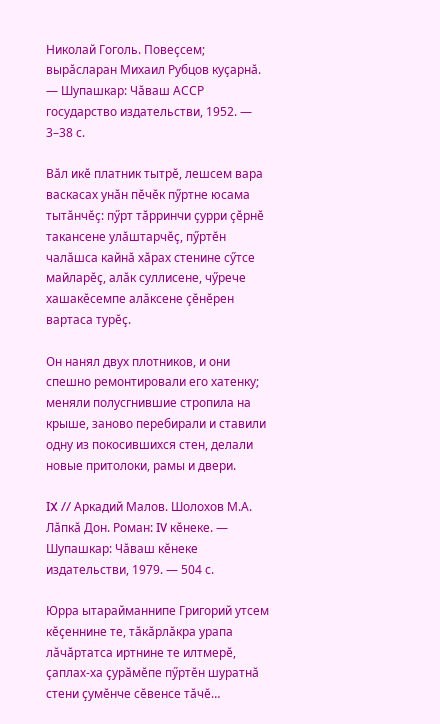Николай Гоголь. Повеҫсем; вырӑсларан Михаил Рубцов куҫарнӑ. — Шупашкар: Чӑваш АССР государство издательстви, 1952. — 3–38 с.

Вӑл икӗ платник тытрӗ, лешсем вара васкасах унӑн пӗчӗк пӳртне юсама тытӑнчӗҫ: пӳрт тӑрринчи ҫурри ҫӗрнӗ такансене улӑштарчӗҫ, пӳртӗн чалӑшса кайнӑ хӑрах стенине сӳтсе майларӗҫ, алӑк суллисене, чӳрече хашакӗсемпе алӑксене ҫӗнӗрен вартаса турӗҫ.

Он нанял двух плотников, и они спешно ремонтировали его хатенку; меняли полусгнившие стропила на крыше, заново перебирали и ставили одну из покосившихся стен, делали новые притолоки, рамы и двери.

IX // Аркадий Малов. Шолохов М.А. Лӑпкӑ Дон. Роман: IV кӗнеке. — Шупашкар: Чӑваш кӗнеке издательстви, 1979. — 504 с.

Юрра ытарайманнипе Григорий утсем кӗҫеннине те, тӑкӑрлӑкра урапа лӑчӑртатса иртнине те илтмерӗ, ҫаплах-ха ҫурӑмӗпе пӳртӗн шуратнӑ стени ҫумӗнче сӗвенсе тӑчӗ…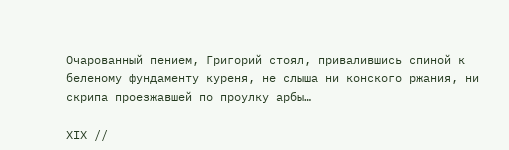Очарованный пением, Григорий стоял, привалившись спиной к беленому фундаменту куреня, не слыша ни конского ржания, ни скрипа проезжавшей по проулку арбы…

XIX //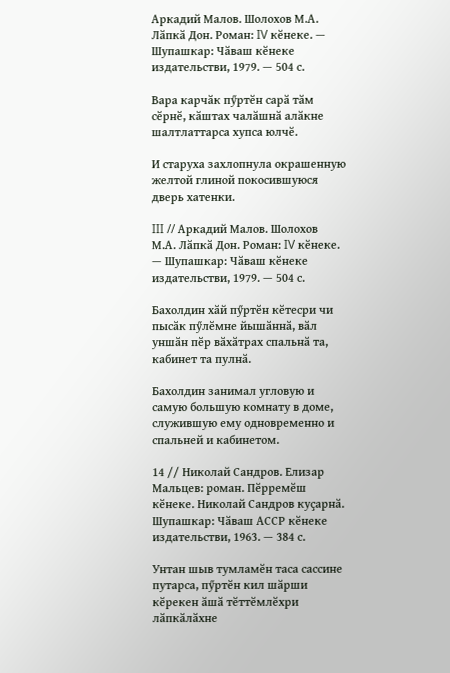Аркадий Малов. Шолохов М.А. Лӑпкӑ Дон. Роман: IV кӗнеке. — Шупашкар: Чӑваш кӗнеке издательстви, 1979. — 504 с.

Вара карчӑк пӳртӗн сарӑ тӑм сӗрнӗ, кӑштах чалӑшнӑ алӑкне шалтлаттарса хупса юлчӗ.

И старуха захлопнула окрашенную желтой глиной покосившуюся дверь хатенки.

III // Аркадий Малов. Шолохов М.А. Лӑпкӑ Дон. Роман: IV кӗнеке. — Шупашкар: Чӑваш кӗнеке издательстви, 1979. — 504 с.

Бахолдин хӑй пӳртӗн кӗтесри чи пысӑк пӳлӗмне йышӑннӑ, вӑл уншӑн пӗр вӑхӑтрах спальнӑ та, кабинет та пулнӑ.

Бахолдин занимал угловую и самую большую комнату в доме, служившую ему одновременно и спальней и кабинетом.

14 // Николай Сандров. Елизар Мальцев: роман. Пӗрремӗш кӗнеке. Николай Сандров куҫарнӑ. Шупашкар: Чӑваш АССР кӗнеке издательстви, 1963. — 384 с.

Унтан шыв тумламӗн таса сассине путарса, пӳртӗн кил шӑрши кӗрекен ӑшӑ тӗттӗмлӗхри лӑпкӑлӑхне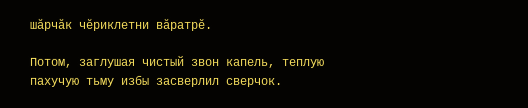шӑрчӑк чӗриклетни вӑратрӗ.

Потом, заглушая чистый звон капель, теплую пахучую тьму избы засверлил сверчок.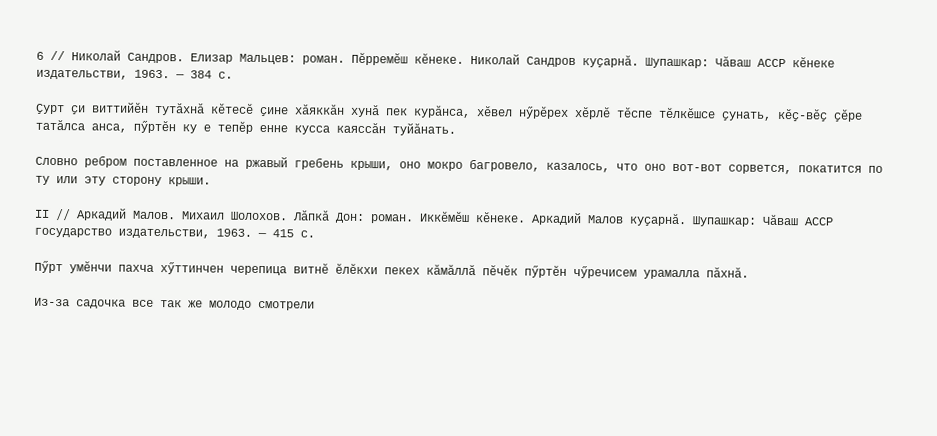6 // Николай Сандров. Елизар Мальцев: роман. Пӗрремӗш кӗнеке. Николай Сандров куҫарнӑ. Шупашкар: Чӑваш АССР кӗнеке издательстви, 1963. — 384 с.

Ҫурт ҫи виттийӗн тутӑхнӑ кӗтесӗ ҫине хӑяккӑн хунӑ пек курӑнса, хӗвел нӳрӗрех хӗрлӗ тӗспе тӗлкӗшсе ҫунать, кӗҫ-вӗҫ ҫӗре татӑлса анса, пӳртӗн ку е тепӗр енне кусса каяссӑн туйӑнать.

Словно ребром поставленное на ржавый гребень крыши, оно мокро багровело, казалось, что оно вот-вот сорвется, покатится по ту или эту сторону крыши.

II // Аркадий Малов. Михаил Шолохов. Лӑпкӑ Дон: роман. Иккӗмӗш кӗнеке. Аркадий Малов куҫарнӑ. Шупашкар: Чӑваш АССР государство издательстви, 1963. — 415 с.

Пӳрт умӗнчи пахча хӳттинчен черепица витнӗ ӗлӗкхи пекех кӑмӑллӑ пӗчӗк пӳртӗн чӳречисем урамалла пӑхнӑ.

Из-за садочка все так же молодо смотрели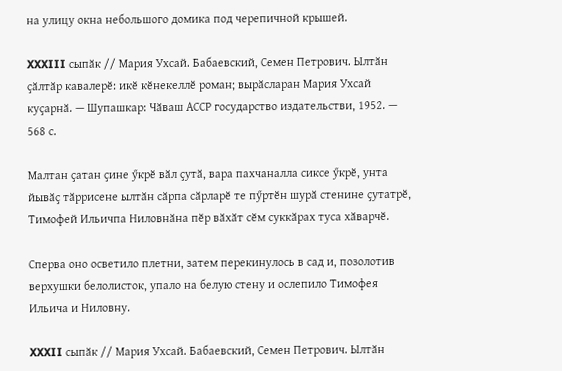на улицу окна небольшого домика под черепичной крышей.

XXXIII сыпӑк // Мария Ухсай. Бабаевский, Семен Петрович. Ылтӑн ҫӑлтӑр кавалерӗ: икӗ кӗнекеллӗ роман; вырӑсларан Мария Ухсай куҫарнӑ. — Шупашкар: Чӑваш АССР государство издательстви, 1952. — 568 с.

Малтан ҫатан ҫине ӳкрӗ вӑл ҫутӑ, вара пахчаналла сиксе ӳкрӗ, унта йывӑҫ тӑррисене ылтӑн сӑрпа сӑрларӗ те пӳртӗн шурӑ стенине ҫутатрӗ, Тимофей Ильичпа Ниловнӑна пӗр вӑхӑт сӗм суккӑрах туса хӑварчӗ.

Сперва оно осветило плетни, затем перекинулось в сад и, позолотив верхушки белолисток, упало на белую стену и ослепило Тимофея Ильича и Ниловну.

XXXII сыпӑк // Мария Ухсай. Бабаевский, Семен Петрович. Ылтӑн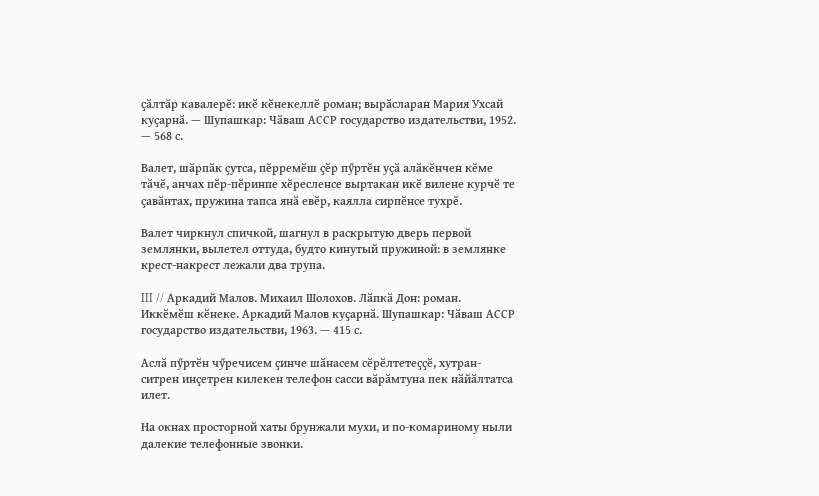ҫӑлтӑр кавалерӗ: икӗ кӗнекеллӗ роман; вырӑсларан Мария Ухсай куҫарнӑ. — Шупашкар: Чӑваш АССР государство издательстви, 1952. — 568 с.

Валет, шӑрпӑк ҫутса, пӗрремӗш ҫӗр пӳртӗн уҫӑ алӑкӗнчен кӗме тӑчӗ, анчах пӗр-пӗринпе хӗресленсе выртакан икӗ вилене курчӗ те ҫавӑнтах, пружина тапса янӑ евӗр, каялла сирпӗнсе тухрӗ.

Валет чиркнул спичкой, шагнул в раскрытую дверь первой землянки, вылетел оттуда, будто кинутый пружиной: в землянке крест-накрест лежали два трупа.

III // Аркадий Малов. Михаил Шолохов. Лӑпкӑ Дон: роман. Иккӗмӗш кӗнеке. Аркадий Малов куҫарнӑ. Шупашкар: Чӑваш АССР государство издательстви, 1963. — 415 с.

Аслӑ пӳртӗн чӳречисем ҫинче шӑнасем сӗрӗлтетеҫҫӗ, хутран-ситрен инҫетрен килекен телефон сасси вӑрӑмтуна пек нӑйӑлтатса илет.

На окнах просторной хаты брунжали мухи, и по-комариному ныли далекие телефонные звонки.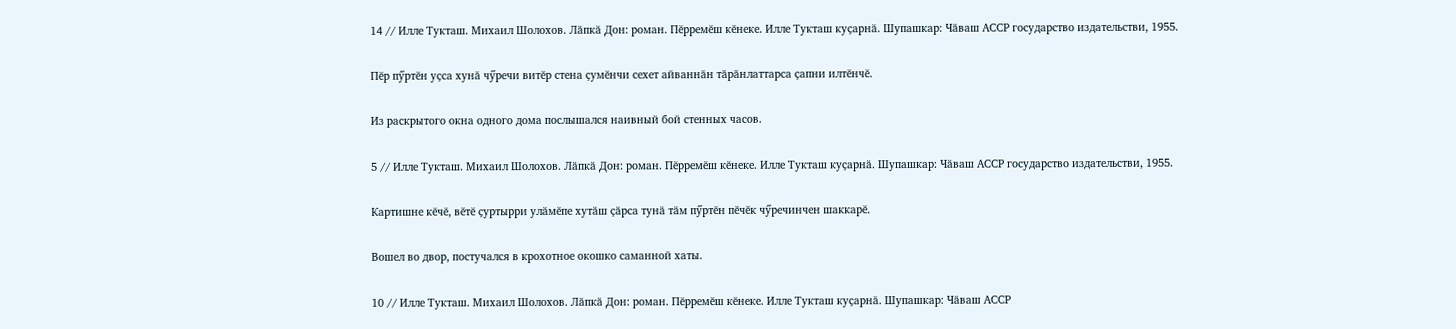14 // Илле Тукташ. Михаил Шолохов. Лӑпкӑ Дон: роман. Пӗрремӗш кӗнеке. Илле Тукташ куҫарнӑ. Шупашкар: Чӑваш АССР государство издательстви, 1955.

Пӗр пӳртӗн уҫса хунӑ чӳречи витӗр стена ҫумӗнчи сехет айваннӑн тӑрӑнлаттарса ҫапни илтӗнчӗ.

Из раскрытого окна одного дома послышался наивный бой стенных часов.

5 // Илле Тукташ. Михаил Шолохов. Лӑпкӑ Дон: роман. Пӗрремӗш кӗнеке. Илле Тукташ куҫарнӑ. Шупашкар: Чӑваш АССР государство издательстви, 1955.

Картишне кӗчӗ, вӗтӗ ҫуртырри улӑмӗпе хутӑш ҫӑрса тунӑ тӑм пӳртӗн пӗчӗк чӳречинчен шаккарӗ.

Вошел во двор, постучался в крохотное окошко саманной хаты.

10 // Илле Тукташ. Михаил Шолохов. Лӑпкӑ Дон: роман. Пӗрремӗш кӗнеке. Илле Тукташ куҫарнӑ. Шупашкар: Чӑваш АССР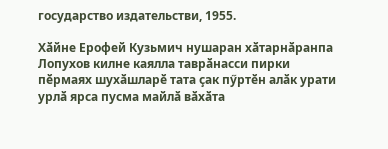государство издательстви, 1955.

Хӑйне Ерофей Кузьмич нушаран хӑтарнӑранпа Лопухов килне каялла таврӑнасси пирки пӗрмаях шухӑшларӗ тата ҫак пӳртӗн алӑк урати урлӑ ярса пусма майлӑ вӑхӑта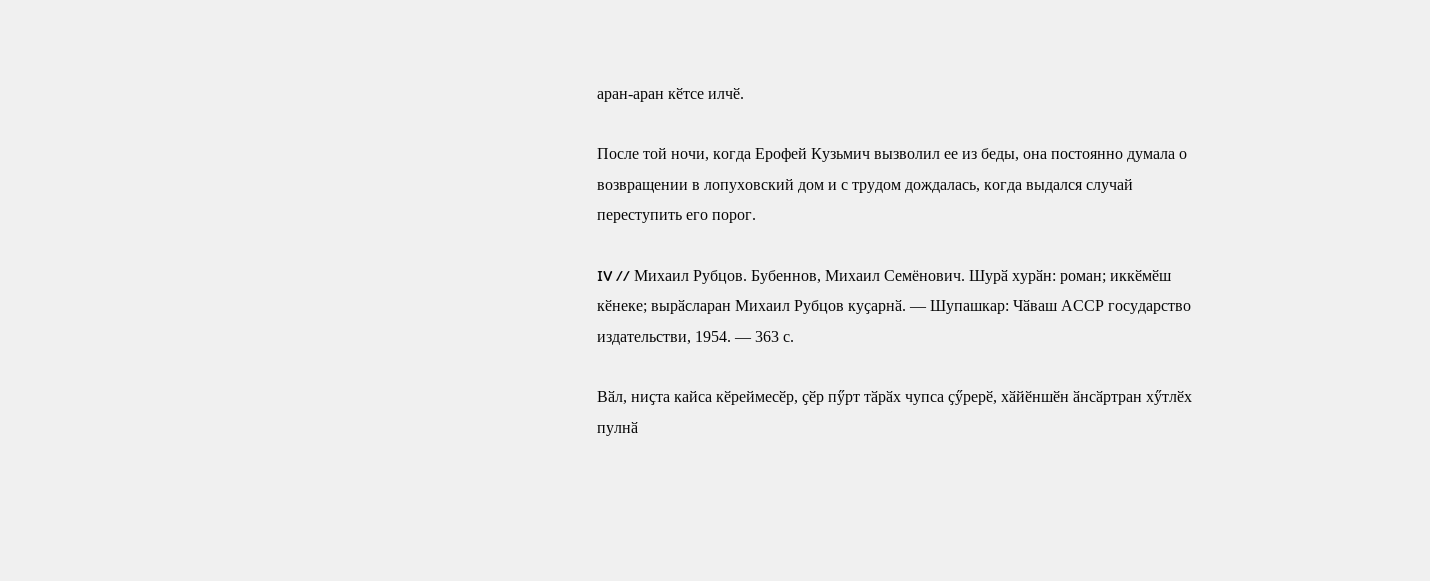аран-аран кӗтсе илчӗ.

После той ночи, когда Ерофей Кузьмич вызволил ее из беды, она постоянно думала о возвращении в лопуховский дом и с трудом дождалась, когда выдался случай переступить его порог.

IV // Михаил Рубцов. Бубеннов, Михаил Семёнович. Шурӑ хурӑн: роман; иккӗмӗш кӗнеке; вырӑсларан Михаил Рубцов куҫарнӑ. — Шупашкар: Чӑваш АССР государство издательстви, 1954. — 363 с.

Вӑл, ниҫта кайса кӗреймесӗр, ҫӗр пӳрт тӑрӑх чупса ҫӳрерӗ, хӑйӗншӗн ӑнсӑртран хӳтлӗх пулнӑ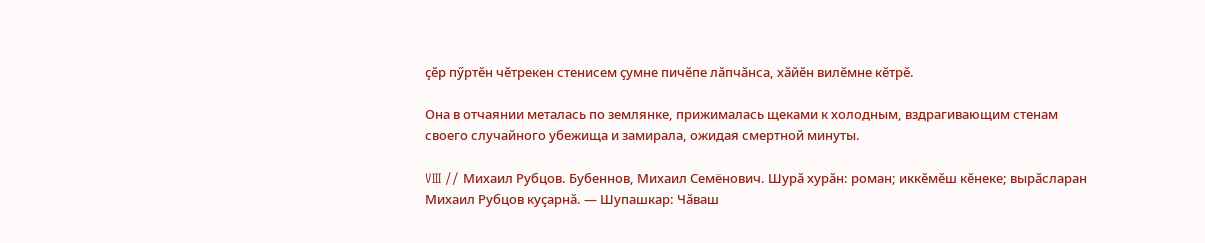ҫӗр пӳртӗн чӗтрекен стенисем ҫумне пичӗпе лӑпчӑнса, хӑйӗн вилӗмне кӗтрӗ.

Она в отчаянии металась по землянке, прижималась щеками к холодным, вздрагивающим стенам своего случайного убежища и замирала, ожидая смертной минуты.

VIII // Михаил Рубцов. Бубеннов, Михаил Семёнович. Шурӑ хурӑн: роман; иккӗмӗш кӗнеке; вырӑсларан Михаил Рубцов куҫарнӑ. — Шупашкар: Чӑваш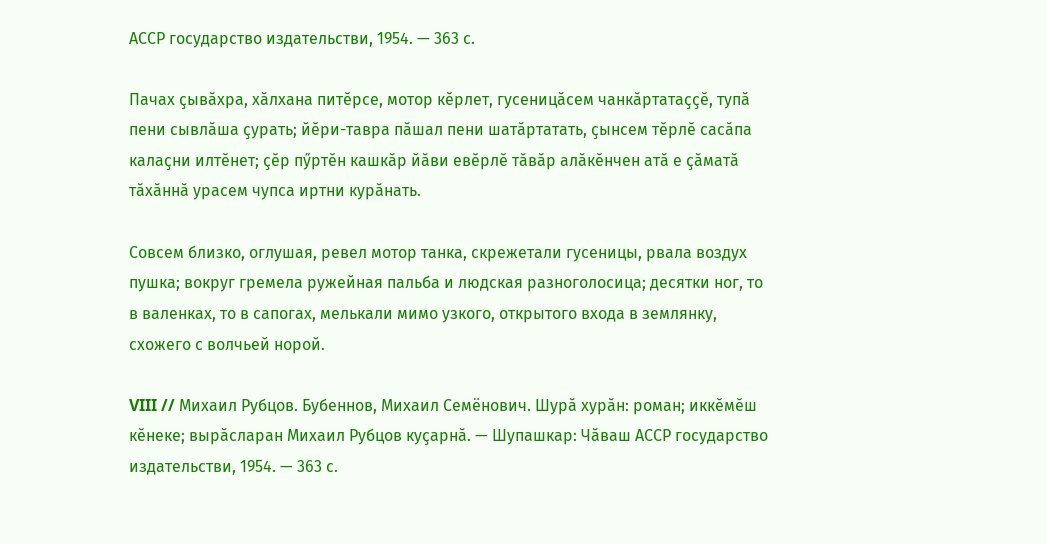АССР государство издательстви, 1954. — 363 с.

Пачах ҫывӑхра, хӑлхана питӗрсе, мотор кӗрлет, гусеницӑсем чанкӑртатаҫҫӗ, тупӑ пени сывлӑша ҫурать; йӗри-тавра пӑшал пени шатӑртатать, ҫынсем тӗрлӗ сасӑпа калаҫни илтӗнет; ҫӗр пӳртӗн кашкӑр йӑви евӗрлӗ тӑвӑр алӑкӗнчен атӑ е ҫӑматӑ тӑхӑннӑ урасем чупса иртни курӑнать.

Совсем близко, оглушая, ревел мотор танка, скрежетали гусеницы, рвала воздух пушка; вокруг гремела ружейная пальба и людская разноголосица; десятки ног, то в валенках, то в сапогах, мелькали мимо узкого, открытого входа в землянку, схожего с волчьей норой.

VIII // Михаил Рубцов. Бубеннов, Михаил Семёнович. Шурӑ хурӑн: роман; иккӗмӗш кӗнеке; вырӑсларан Михаил Рубцов куҫарнӑ. — Шупашкар: Чӑваш АССР государство издательстви, 1954. — 363 с.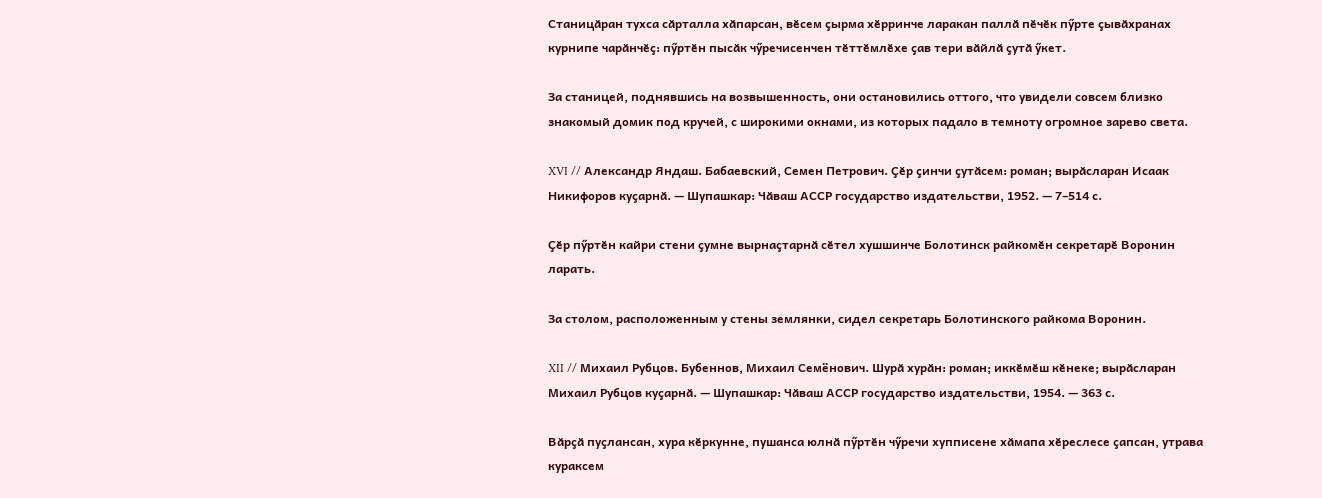Станицӑран тухса сӑрталла хӑпарсан, вӗсем ҫырма хӗрринче ларакан паллӑ пӗчӗк пӳрте ҫывӑхранах курнипе чарӑнчӗҫ: пӳртӗн пысӑк чӳречисенчен тӗттӗмлӗхе ҫав тери вӑйлӑ ҫутӑ ӳкет.

За станицей, поднявшись на возвышенность, они остановились оттого, что увидели совсем близко знакомый домик под кручей, с широкими окнами, из которых падало в темноту огромное зарево света.

XVI // Александр Яндаш. Бабаевский, Семен Петрович. Ҫӗр ҫинчи ҫутӑсем: роман; вырӑсларан Исаак Никифоров куҫарнӑ. — Шупашкар: Чӑваш АССР государство издательстви, 1952. — 7–514 с.

Ҫӗр пӳртӗн кайри стени ҫумне вырнаҫтарнӑ сӗтел хушшинче Болотинск райкомӗн секретарӗ Воронин ларать.

За столом, расположенным у стены землянки, сидел секретарь Болотинского райкома Воронин.

XII // Михаил Рубцов. Бубеннов, Михаил Семёнович. Шурӑ хурӑн: роман; иккӗмӗш кӗнеке; вырӑсларан Михаил Рубцов куҫарнӑ. — Шупашкар: Чӑваш АССР государство издательстви, 1954. — 363 с.

Вӑрҫӑ пуҫлансан, хура кӗркунне, пушанса юлнӑ пӳртӗн чӳречи хупписене хӑмапа хӗреслесе ҫапсан, утрава кураксем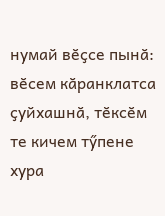нумай вӗҫсе пынӑ: вӗсем кӑранклатса ҫуйхашнӑ, тӗксӗм те кичем тӳпене хура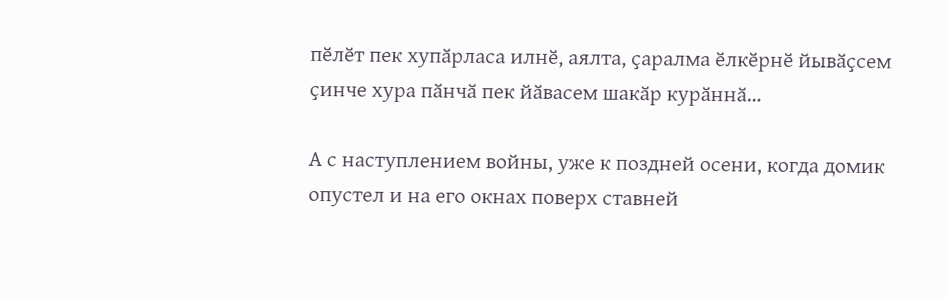пӗлӗт пек хупӑрласа илнӗ, аялта, ҫаралма ӗлкӗрнӗ йывӑҫсем ҫинче хура пӑнчӑ пек йӑвасем шакӑр курӑннӑ…

А с наступлением войны, уже к поздней осени, когда домик опустел и на его окнах поверх ставней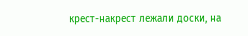крест-накрест лежали доски, на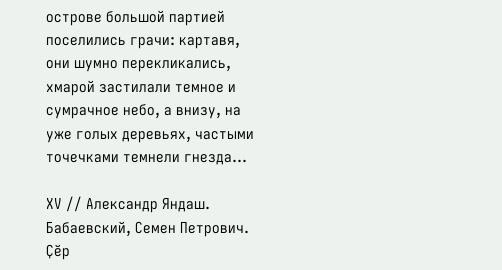острове большой партией поселились грачи: картавя, они шумно перекликались, хмарой застилали темное и сумрачное небо, а внизу, на уже голых деревьях, частыми точечками темнели гнезда…

XV // Александр Яндаш. Бабаевский, Семен Петрович. Ҫӗр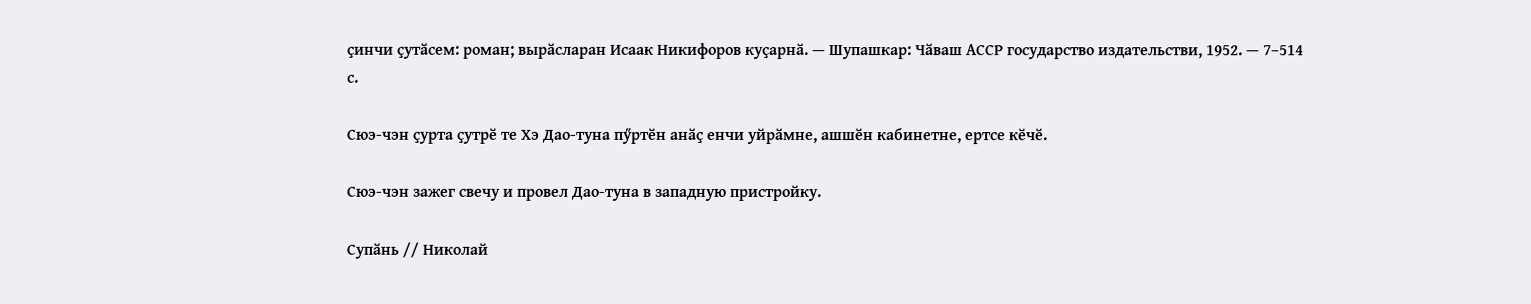ҫинчи ҫутӑсем: роман; вырӑсларан Исаак Никифоров куҫарнӑ. — Шупашкар: Чӑваш АССР государство издательстви, 1952. — 7–514 с.

Сюэ-чэн ҫурта ҫутрӗ те Хэ Дао-туна пӳртӗн анӑҫ енчи уйрӑмне, ашшӗн кабинетне, ертсе кӗчӗ.

Сюэ-чэн зажег свечу и провел Дао-туна в западную пристройку.

Супӑнь // Николай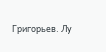Григорьев. Лу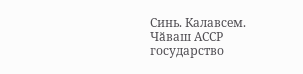Синь. Калавсем. Чӑваш АССР государство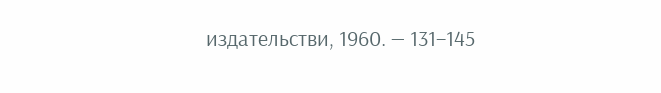издательстви, 1960. — 131–145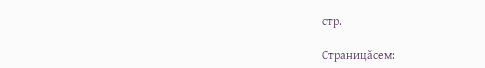стр.

Страницăсем: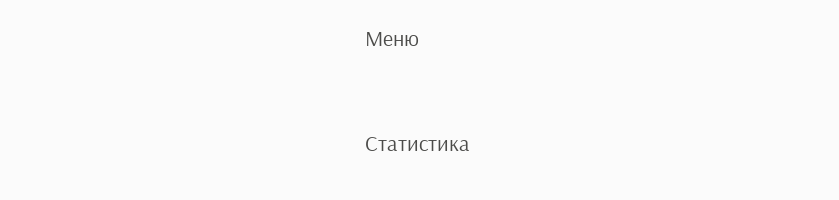Меню



Статистика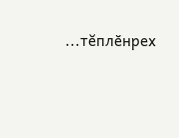...тĕплӗнрех